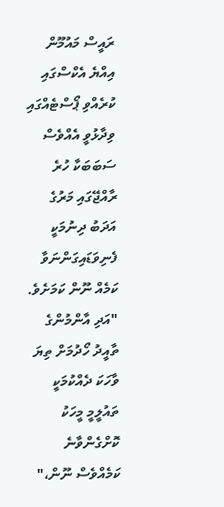ރައީސް މައުމޫން އިއްޔެ އެކްސްގައި ކުރެއްވި ޕޯސްޓެއްގައި ވިދާޅުވީ އެއްވެސް ސަބަބަކާ ހުރެ ރާއްޖޭގައި މަރުގެ އަދަބު ދިނުމަކީ ފެނިވަޑައިގަންނަވާ ކަމެއް ނޫން ކަމަށެވެ.
"އަދި އާންމުންގެ ތާއީދު ހޯދުމަށް ތިޔަ ވާހަކަ ދެއްކުމަކީ ތައުލީމީ މީހަކު ކޮށްގެންވާނެ ކަމެއްވެސް ނޫން،"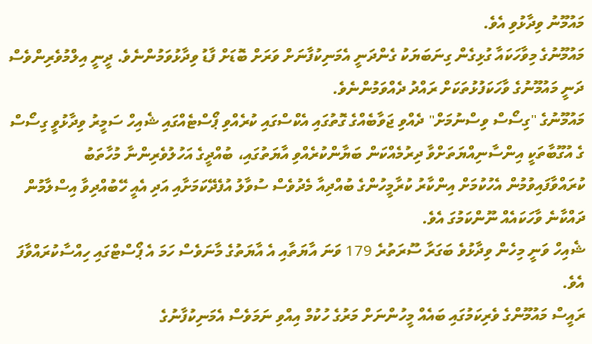މައުމޫނު ވިދާޅުވި އެވެ.
މައުމޫނުގެ މިވާހަކައާ ގުޅިގެން ގިނަބަޔަކު ގެންދަނީ އެމަނިކުފާނަށް ވަރަށް ބޮޑަށް ފާޑު ވިދާޅުވަމުންނެވެ. ދީނީ އިލްމުވެރިންވެސް ދަނީ މައުމޫނުގެ ވާހަކަފުޅުތަކަށް ރައްދު ދެއްވަމުންނެވެ.
މައުމޫނުގެ "ގިސޯސް ވިސްނުމަށް" ދެއްވި ޖަވާބެއްގެ ގޮތުގައި އެކްސްގައި ކުރެއްވި ޕޯސްޓެއްގައި ޝެއިހް ސަމީރު ވިދާޅުވީ ގިސޯސް ގެ އުގޫބާތަކީ އިންސާނިއްޔަތަށްވާ ދިރުމެއްކަން ބަޔާންކުރެއްވި އާޔަތުގައި، ބުއްދީގެ އަހުލުވެރިންނާ މުހާތަބު ކުރައްވާފައިވުމުން އެހުކުމަށް އިންކާރު ކުރާމީހުންގެ ބުއްދިއާ މެދުވެސް ސުވާލު އުފެދޭކަމަށާއި އަދި އެއީ ހޭބުއްދިވާ އިސްލާމުން ދައްކާނެ ވާހަކައެއް ނޫންކަމުގަ އެވެ.
ޝެއިހް ވަނީ މިހެން ވިދާޅުވެ ބަގަރާ ސޫރަތުރެ 179 ވަނަ އާޔަތާއި އެ އާޔަތުގެ މާނަވެސް ހަމަ އެ ޕޯސްޓްގައި ހިއްސާކުރައްވާފަ އެވެ.
ރައީސް މައުމޫންގެ ވެރިކަމުގައި ބައެއް މީހުންނަށް މަރުގެ ހުކުމް އިއްވި ނަމަވެސް އެމަނިކުފާނުގެ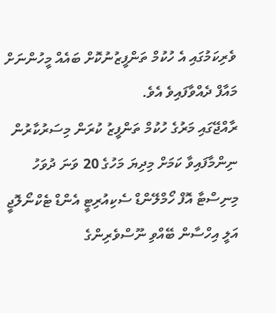ވެރިކަމުގައި އެ ހުކުމް ތަންފީޒުނުކޮށް ބައެއް މީހުންނަށް މައާފް ދެއްވާފައިވެ އެވެ.
ރާއްޖޭގައި މަރުގެ ހުކުމް ތަންފީޒު ކުރަން މިސަރުކާރުން ނިންމާފައިވާ ކަމަށް މިދިޔަ މަހުގެ 20 ވަނަ ދުވަހު މިނިސްޓާ އޮފް ހޯމްލޭންޑް ސެކިއުރިޓީ އެންޑް ޓެކްނޯލޮޖީ އަލީ އިހްސާން ބޭއްވި ނޫސްވެރިންގެ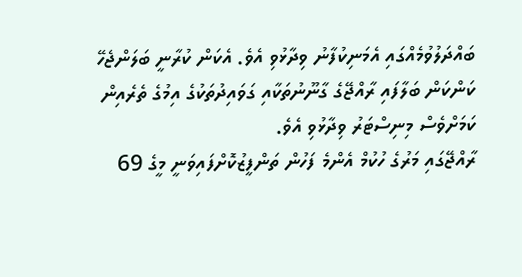ބައްދަލުވުމެއްގައި އެމަނިކުފާނު ވިދާޅުވި އެވެ. އެކަން ކުރާނީ ބަލަންޖެހޭ ކަންކަން ބަލާފައި ރާއްޖޭގެ ގާނޫނުތަކާއި ގަވައިދުތަކުގެ އިމުގެ ތެރެއިން ކަމަށްވެސް މިނިސްޓަރު ވިދާޅުވި އެވެ.
ރާއްޖޭގައި މަރުގެ ހުކުމް އެންމެ ފަހުން ތަންފީޒުކޮށްފައިވަނީ މީގެ 69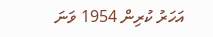އަހަރު ކުރިން 1954 ވަނަ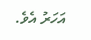އަހަރު އެވެ.